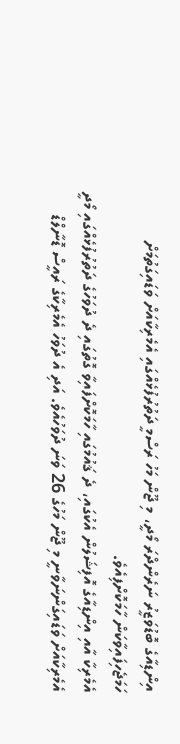އިންޑިއާގެ ބޮޑުވަޒީރު ނަރެންދްރަ މޯދީ، މި ޖޫން މަހު ރަސްމީ ދަތުރުފުޅެއްގައި އެމެރިކާއަށް ވަޑައިގަތުމަށް ހަމަޖެހިފައިވާކަން ހާމަކޮށްފިއެވެ.
އެމެރިކާ އާއި އިންޑިއާގެ އޮފިޝަލުން އެކުގައި، ދެ ޤައުމުގައި ހާމަކޮށްފައިވާ ގޮތުގައި ދެ ދުވަހުގެ ދަތުރުފުޅެއްގައި މޯދީ އެމެރިކާއަށް ވަޑައިގަންނަވާނީ މި ޖޫން މަހުގެ 26 ވަނަ ދުވަހުއެވެ. އަދި އެ ދުވަހު އެމެރިކާގެ ރައީސް ޑޮނާލްޑް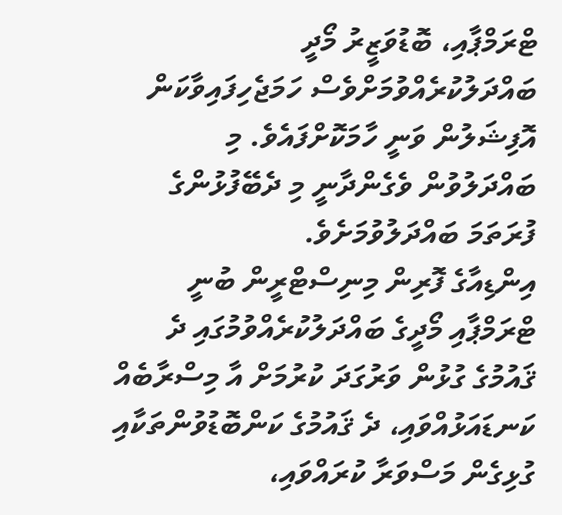ޓްރަމްޕާއި، ބޮޑުވަޒީރު މޯދީ ބައްދަލުކުރެއްވުމަށްވެސް ހަމަޖެހިފައިވާކަން އޮފިޝަލުން ވަނީ ހާމަކޮށްފައެވެ. މި ބައްދަލުވުން ވެގެންދާނީ މި ދެބޭފުޅުންގެ ފުރަތަމަ ބައްދަލުވުމަށެވެ.
އިންޑިއާގެ ފޮރިން މިނިސްޓްރީން ބުނީ ޓްރަމްޕާއި މޯދީގެ ބައްދަލުކުރެއްވުމުގައި ދެ ޤައުމުގެ ގުޅުން ވަރުގަދަ ކުރުމަށް އާ މިސްރާބެއް ކަނޑައަޅުއްވައި، ދެ ޤައުމުގެ ކަންބޮޑުވުންތަކާއި ގުޅިގެން މަސްވަރާ ކުރައްވައި،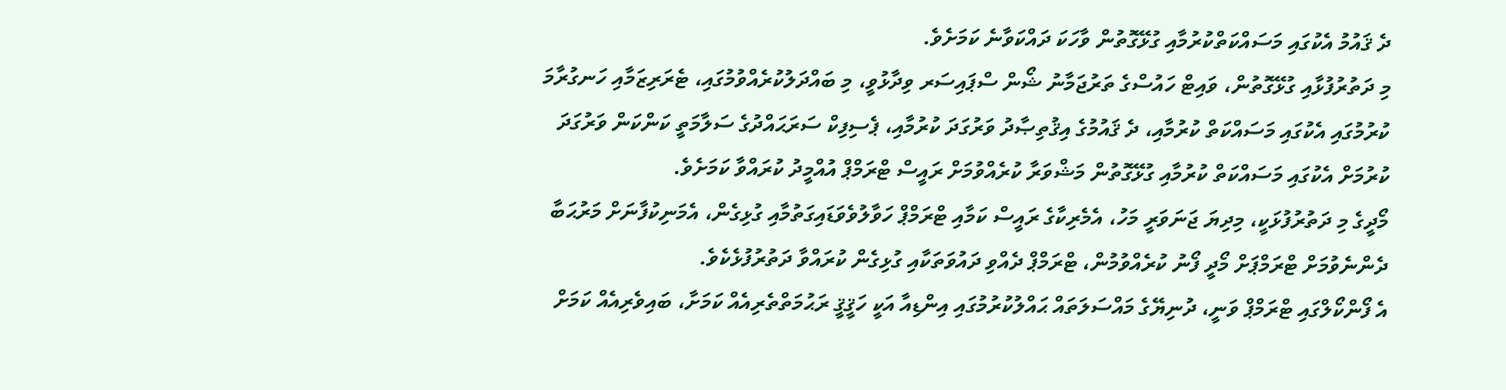ދެ ޤައުމު އެކުގައި މަސައްކަތްކުރުމާއި ގުޅޭގޮތުން ވާހަކަ ދައްކަވާނެ ކަމަށެވެ.
މި ދަތުރުފުޅާއި ގުޅޭގޮތުން، ވައިޓް ހައުސްގެ ތަރުޖަމާނު ޝޯން ސްޕައިސަރ ވިދާޅުވީ، މި ބައްދަލުކުރެއްވުމުގައި، ޓެރަރިޒަމާއި ހަނގުރާމަ ކުރުމުގައި އެކުގައި މަސައްކަތް ކުރުމާއި، ދެ ޤައުމުގެ އިޤުތިޞާދު ވަރުގަދަ ކުރުމާއި، ޕެސިފިކް ސަރަޙައްދުގެ ސަލާމަތީ ކަންކަން ވަރުގަދަ ކުރުމަށް އެކުގައި މަސައްކަތް ކުރުމާއި ގުޅޭގޮތުން މަޝްވަރާ ކުރެއްވުމަށް ރައީސް ޓްރަމްޕް އުއްމީދު ކުރައްވާ ކަމަށެވެ.
މޯދީގެ މި ދަތުރުފުޅަކީ، މިދިޔަ ޖަނަވަރީ މަހު، އެމެރިކާގެ ރައީސް ކަމާއި ޓްރަމްޕް ހަވާލުވެވަޑައިގަތުމާއި ގުޅިގެން، އެމަނިކުފާނަށް މަރުޙަބާ ދެންނެވުމަށް ޓްރަމްޕަށް މޯދީ ފޯނު ކުރެއްވުމުން، ޓްރަމްޕް ދެއްވި ދައުވަތަކާއި ގުޅިގެން ކުރައްވާ ދަތުރުފުޅެކެވެ.
އެ ފޯންކޯލްގައި ޓްރަމްޕް ވަނީ، ދުނިޔޭގެ މައްސަލަތައް ޙައްލުކުރުމުގައި އިންޑިއާ އަކީ ހަޤީޤީ ރަޙުމަތްތެރިއެއް ކަމަށާ، ބައިވެރިއެއް ކަމަށް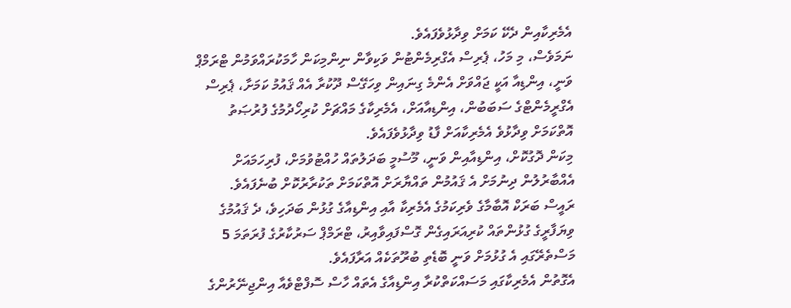އެމެރިކާއިން ދެކޭ ކަމަށް ވިދާޅުވެފައެވެ.
ނަމަވެސް، މި މަހު، ޕެރިސް އެގްރިމެންޓުން ވަކިވާން ނިންމިކަން ހާމަކުރައްވަމުން ޓްރަމްޕް ވަނީ، އިންޑިއާ އަކީ ޖައްވަށް އެންމެ ގިނައިން ވިހަގޭސް ދޫކުރާ އެއް ޤައުމު ކަމަށާ، ޕެރިސް އެގްރީމެންޓްގެ ސަބަބުން، އިންޑިއާއަށް، އެމެރިކާގެ މައްޗަށް ކުރިހޯދުމުގެ ފުރުޞަތު އޮތްކަމަށް ވިދާޅުވެ އެމެރިކާއަށް ފާޑު ވިދާޅުވެފައެވެ.
މިކަން ދޮގުކޮށް، އިންޑިއާއިން ވަނީ، މޫސުމީ ބަދަލުތައް ހުއްޓުވުމަށް، ފުރިހަމައަށް އެއްބާރުލުން ދިނުމަށް އެ ޤައުމުން ތައްޔާރަށް އޮތްކަމަށް ތަކުރާރުކޮށް ބުނެފައެވެ.
ރައީސް ބަރަކް އޮބާމާގެ ވެރިކަމުގެ އެމެރިކާ އާއި އިންޑިއާގެ ގުޅުން ބަދަހިވެ، ދެ ޤައުމުގެ ވިޔަފާރީގެ ގުޅުންތައް ކުރިއަރައިގެން ގޮސްފައިވާއިރު، ޓްރަމްޕް ސަރުކާރުގެ ފުރަތަމަ 5 މަސްތެރޭގައި އެ ގުޅުމަށް ވަނީ ބޮޑެތި ބުރޫތަކެއް އަރާފައެވެ.
އެގޮތުން އެމެރިކާގައި މަސައްކަތްކުރާ އިންޑިއާގެ އެތައް ހާސް ސޮފްޓްވެއާ އިންޖިނޭރުންގެ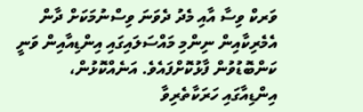ވަރކް ވިސާ އާއި މެދު ދެވަނަ ވިސްނުމަކަށް ދާން އެމެރިކާއިން ނިންމި މައްސަލައިގައި އިންޑިއާއިން ވަނީ ކަންބޮޑުވުން ފާޅުކޮށްފައެވެ. އަނެއްކޮޅުން، އިންޑިއާގައި ހަރަކާތެރިވާ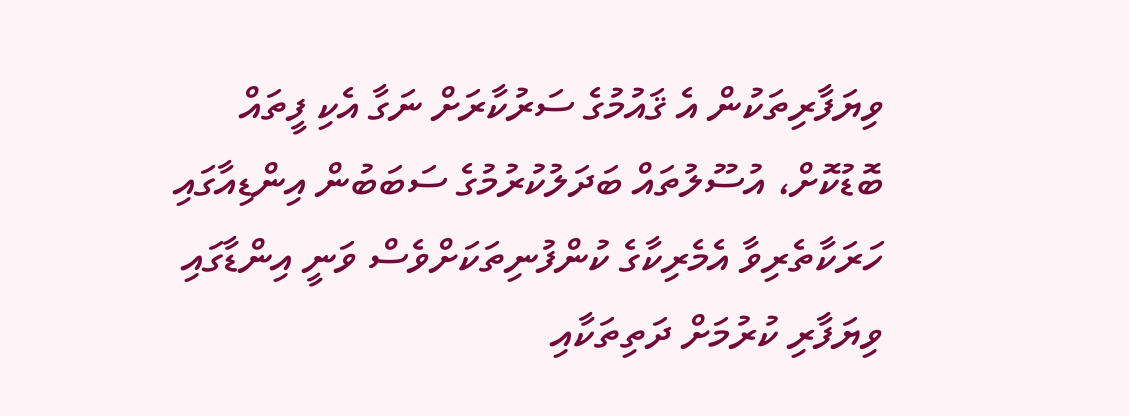ވިޔަފާރިތަކުން އެ ޤައުމުގެ ސަރުކާރަށް ނަގާ އެކި ފީތައް ބޮޑުކޮށް، އުސޫލުތައް ބަދަލުކުރުމުގެ ސަބަބުން އިންޑިއާގައި ހަރަކާތެރިވާ އެމެރިކާގެ ކުންފުނިތަކަށްވެސް ވަނީ އިންޑާގައި ވިޔަފާރި ކުރުމަށް ދަތިތަކާއި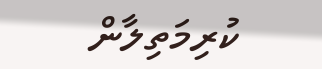ކުރިމަތިލާން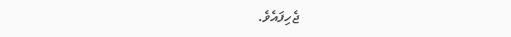ޖެހިފައެވެ.